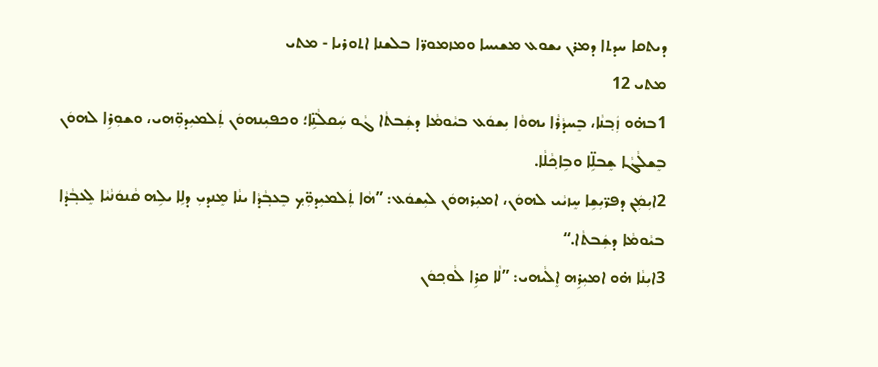ܕܝܬܩܐ ܚܕܬܐ ܕܡܪܢ ܝܫܘܥ ܡܫܝܚܐ ܘܡܙܡܘܪ̈ܐ ܒܠܫܢܐ ܐܬܘܪܝܐ - ܡܬ‌ܝ
ܡܬ‌ܝ 12
1ܒܗ̇ܘ ܙܲܒ݂ܢܵܐ، ܒܸܚܕܵܪܵܐ ܝܗܘܵܐ ܝܼܫܘܿܥ ܒܝܵܘܡܵܐ ܕܫܲܒܬܵ‌ܐ ܓܵܘ ܚܲܩܠܵܢܹ̈ܐ؛ ܘܟܦܝܼܢܗܘܿܢ ܬܲܠܡܝܼܕܘܼ̈ܗ‌ܝ، ܘܫܘܼܪܹܐ ܠܗܘܿܢ ܒܸܫܠܵܓܵܐ ܫܸܒܠܹ̈ܐ ܘܒܹܐܟ݂ܵܠܵܐ.
2ܐܝܼܡܲܢ ܕܦܪ̈ܝܼܫܹܐ ܚܸܙܝܵܝ ܠܗܘܿܢ، ܐܡܝܼܪܗܘܿܢ ܠܝܼܫܘܿܥ: ”ܗܵܐ ܬܲܠܡܝܼܕܘܼ̈ܟ݂ ܒܸܥܒ݂ܵܕܵܐ ܝܢܵܐ ܡܸܢܕܝܼ ܕܠܹܐ ܝܠܹܗ ܩܵܢܘܿܢܵܝܵܐ ܠܸܥܒ݂ܵܕܵܐ ܒܝܵܘܡܵܐ ܕܫܲܒܬܵ‌ܐ.“
3ܐܝܼܢܵܐ ܗ̇ܘ ܐܡܝܼܪܹܗ ܐܸܠܵܝܗ‌ܝ: ”ܠܵܐ ܩܪܹܐ ܠܵܘܟ݂ܘܿܢ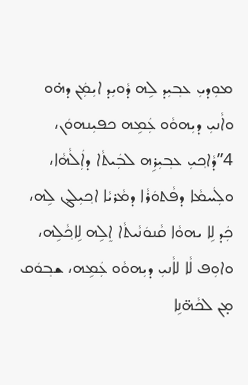ܡܘܼܕܝܼ ܥܒ݂ܝܼܕ ܠܹܗ ܕܵܘܝܼܕ ܐܝܼܡܲܢ ܕܗ̇ܘ ܘܐܵܢܝܼ ܕܝܼܗܘܵܘ ܥܲܡܹܗ ܟܦܝܼܢܗܘܿܢ،
4”ܕܵܐܟ݂ܝܼ ܥܒ݂ܝܼܪܹܗ ܠܒܲܝܬܵ‌ܐ ܕܐܲܠܵܗܵܐ، ܘܠܲܚܡܵܐ ܕܦܵܬܘܿܪܵܐ ܕܡܵܪܝܵܐ ܐܟ݂ܝܼܠܔ ܠܹܗ، ܟܲܕ ܠܹܐ ܝܗܘܵܐ ܩܵܢܘܿܢܵܝܬܵ‌ܐ ܐܸܠܹܗ ܠܹܐܟ݂ܵܠܹܗ، ܘܐܘܼܦ ܠܵܐ ܠܐܵܢܝܼ ܕܝܼܗܘܵܘ ܥܲܡܹܗ، ܫܒ݂ܘܿܩ ܡ̣ܢ ܠܟܵܗ̈ܢܹܐ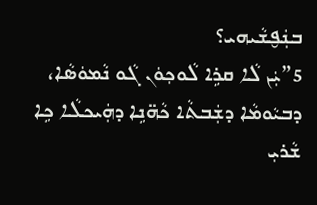ܒܢܲܦ̮ܫܵܝܗ‌ܝ؟
5”ܝܲܢ ܠܵܐ ܩܪܹܐ ܠܵܘܟ݂ܘܿܢ ܓܵܘ ܢܵܡܘܿܣܵܐ، ܕܒܝܵܘܡܵܐ ܕܫܲܒܬܵ‌ܐ ܟܵܗ̈ܢܹܐ ܕܗܲܝܟܠܵܐ ܟܹܐ ܫܵܪܝܼ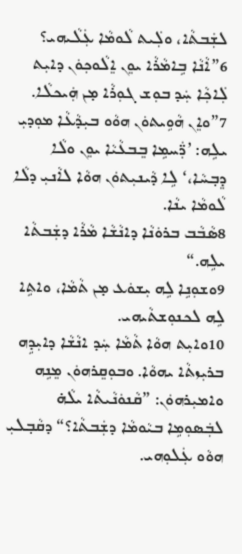ܠܫܲܒܬܵ‌ܐ، ܘܠܲܝܬ ܠܵܘܡܵܐ ܥܲܠܵܝܗ‌ܝ؟
6”ܐܵܢܵܐ ܒܹܐܡܵܪܵܐ ܝܘܸܢ ܐܸܠܵܘܟ݂ܘܿܢ ܕܐܝܼܬ ܠܲܐܟ݂ܵܐ ܚܲܕ ܒܘܼܫ ܓܘܼܪܵܐ ܡ̣ܢ ܗܲܝܟܠܵܐ.
7”ܘܐܸܢ ܗܵܘܹܝܬܘܿܢ ܗܘܵܘ ܒܝܼܕܵܥܵܐ ܡܘܼܕܝܼ ܝܠܹܗ: ’ܪ̈ܲܚܡܹܐ ܒܸܒܥܵܝܵܐ ܝܘܸܢ ܘܠܵܐ ܕܸܒ݂ܚܵܐ،‘ ܠܹܐ ܕܵܝܢܝܼܬܘܿܢ ܗܘܵܐ ܠܐܵܢܝܼ ܕܠܵܐ ܠܵܘܡܵܐ ܝܢܵܐ.
8ܣܵܒܵܒ ܒܪܘܿܢܵܐ ܕܐܢܵܫܵܐ ܡܵܪܵܐ ܕܫܲܒܬܵ‌ܐ ܝܠܹܗ.“
9ܘܫܘܼܢܹܐ ܠܹܗ ܝܼܫܘܿܥ ܡ̣ܢ ܬܵܡܵܐ، ܘܐܬܹ‌ܐ ܠܹܗ ܠܟܢܘܼܫܬܵܝܗ‌ܝ.
10ܘܐܝܼܬ ܗܘܵܐ ܬܵܡܵܐ ܚܲܕ ܐܢܵܫܵܐ ܕܐܝܼܕܹܗ ܒܪܝܼܙܬܵ‌ܐ ܝܗܘܵܐ. ܘܒܘܼܩܸܪܗܘܿܢ ܡܸܢܹܗ ܘܐܡܝܼܪܗܘܿܢ: ”ܩܵܢܘܿܢܵܝܬܵ‌ܐ ܝܠܵܗ̇ ܠܒܲܣܘܼܡܹܐ ܒܝܵܘܡܵܐ ܕܫܲܒܬܵ‌ܐ؟“ ܕܩܵܒ݂ܠܝܼ ܗܘܵܘ ܥܲܠܘܼܗ‌ܝ.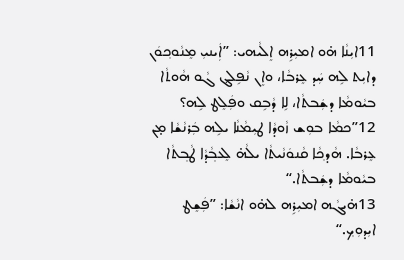11ܐܝܼܢܵܐ ܗ̇ܘ ܐܡܝܼܪܹܗ ܐܸܠܵܝܗ‌ܝ: ”ܐܲܝܢܝܼ ܡܸܢܵܘܟ݂ܘܿܢ ܕܐܝܼܬ ܠܹܗ ܚܲܕ ܥܸܪܒܵܐ، ܘܐܸܢ ܢܵܦܹܠܔ ܓܵܘ ܗܵܘܬܵ‌ܐ ܒܝܵܘܡܵܐ ܕܫܲܒܬܵ‌ܐ، ܠܹܐ ܕܵܒܹܩ ܘܦܲܠܸܛ ܠܹܗ؟
12”ܟܡܵܐ ܒܘܼܫ ܙܵܘܕܵܐ ܛܝܼܡܵܢܵܐ ܝܠܹܗ ܒܲܪܢܵܫܵܐ ܡ̣ܢ ܥܸܪܒܵܐ. ܗܵܕܟ݂ܵܐ ܩܵܢܘܿܢܵܝܬܵ‌ܐ ܝܠܵܗ̇ ܠܸܥܒ݂ܵܕܵܐ ܛܵܒ݂ܬܵ‌ܐ ܒܝܵܘܡܵܐ ܕܫܲܒܬܵ‌ܐ.“
13ܗ̇ܝܓܵܗ ܐܡܝܼܪܹܗ ܠܗ̇ܘ ܐܢܵܫܵܐ: ”ܦܲܫܸܛ ܐܝܼܕܘܼܟ݂.“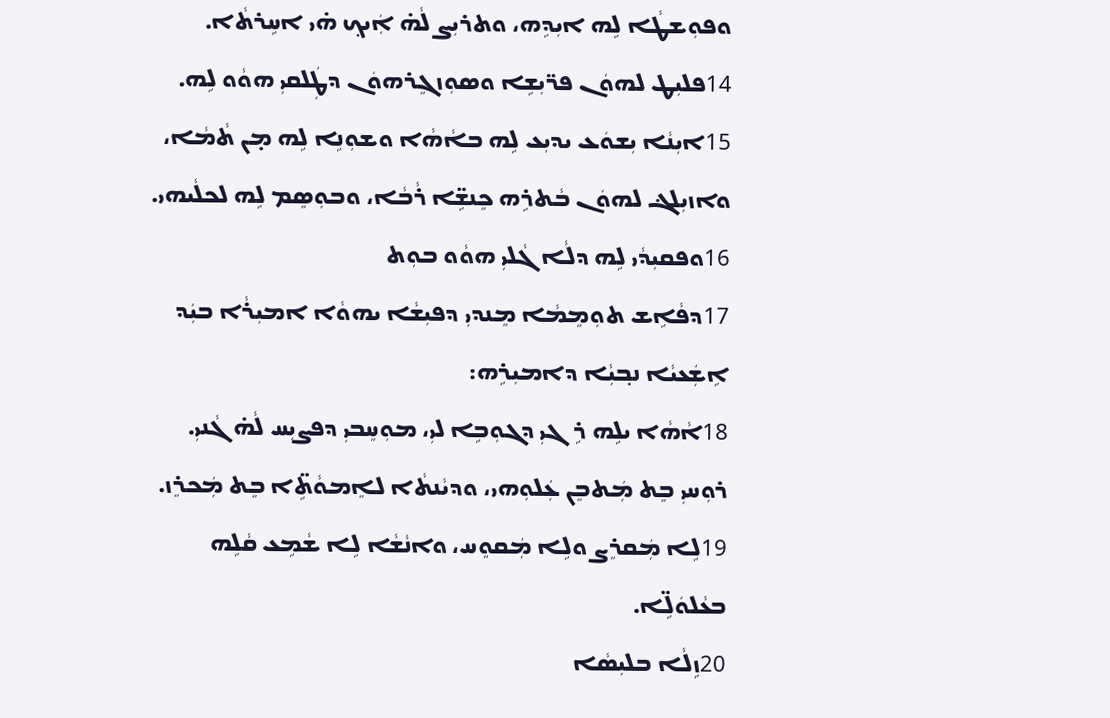ܘܦܘܼܫܛܵܐ ܠܹܗ ܐܝܼܕܹܗ، ܘܬܪܝܼܨ ܠܵܗ̇ ܐܲܝܟ݂ ܗ̇ܝ ܐܚܹܪܬܵ‌ܐ.
14ܦܠܝܼܛ ܠܗܘܿܢ ܦܪ̈ܝܼܫܹܐ ܘܣܘܼܙܓܸܪܗܘܿܢ ܕܛܲܠܩܝܼ ܗܘܵܘ ܠܹܗ.
15ܐܝܼܢܵܐ ܝܼܫܘܿܥ ܝܕܝܼܥ ܠܹܗ ܒܐܵܗܵܐ ܘܫܘܼܢܹܐ ܠܹܗ ܡ̣ܢ ܬܵܡܵܐ، ܘܐܙܝܼܠܔ ܠܗܘܿܢ ܒܵܬܪܹܗ ܟܸܢܫܹ̈ܐ ܪܵܒܵܐ، ܘܒܘܼܣܸܡ ܠܹܗ ܠܟܠܵܝܗ‌ܝ.
16ܘܦܩܝܼܕܵܝ ܠܹܗ ܕܠܵܐ ܓܵܠܝܼ ܗܘܵܘ ܒܘܼܬ
17ܕܦܵܐܹܫ ܬܘܼܡܸܡܵܐ ܡܸܢܕܝܼ ܕܦܝܼܫܵܐ ܝܗܘܵܐ ܐܡܝܼܪܵܐ ܒܝܲܕ ܐܹܫܲܥܝܵܐ ܢܒ݂ܝܼܵܐ ܕܐܡܝܼܪܹܗ:
18ܐܵܗܵܐ ܝܠܹܗ ܪܹܓܝܼ ܕܓܘܼܒܹܐ ܠܝܼ، ܡܘܼܚܸܒܝܼ ܕܦܨܝܼܚ ܠܵܗ̇ ܓܵܢܝܼ. ܪܘܼܚܝܼ ܒܸܬ ܡܲܬܒܸܢ ܥܲܠܘܼܗ‌ܝ، ܘܕܝܵܢܬܵ‌ܐ ܠܐܸܡܘܵܬܹ̈‌ܐ ܒܸܬ ܡܲܟܪܸܙ.
19ܠܹܐ ܡܲܩܪܸܨ ܘܠܹܐ ܡܲܩܘܸܚ، ܘܐܢܵܫܵܐ ܠܹܐ ܫܵܡܹܥ ܩܵܠܹܗ ܒܥܵܠܘܿܠܹ̈ܐ.
20ܙܹܠܵܐ ܒܠܝܼܣܵܐ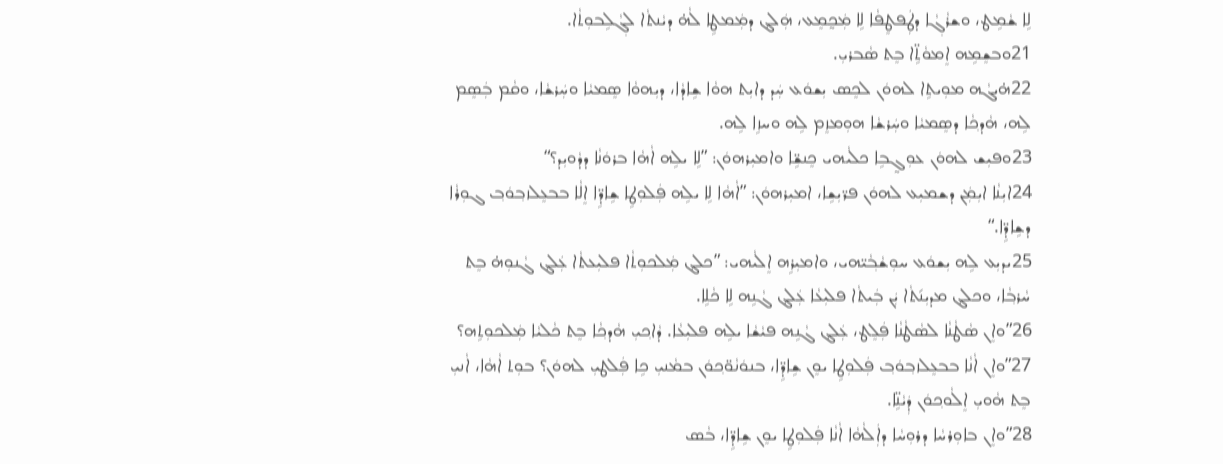ܠܹܐ ܫܵܡܹܛ، ܘܫܪܵܓ݂ܵܐ ܕܛܲܦܛܸܦܵܐ ܠܹܐ ܡܲܟ̰ܡܸܥ، ܗܲܠܔ ܕܡܲܡܛܹܐ ܠܵܗ̇ ܕܝܵܢܬܵ‌ܐ ܠܓ݂ܵܠܹܒܘܼܬܵ‌ܐ.
21ܘܒܫܸܡܹܗ ܐܸܡܘܵܬܹ̈‌ܐ ܒܸܬ ܣܵܒܪܝܼ.
22ܗ̇ܝܓܵܗ ܡܘܼܝܬܹ‌ܐ ܠܗܘܿܢ ܠܟܸܣ ܝܼܫܘܿܥ ܚܲܕ ܕܐܝܼܬ ܗܘܵܐ ܫܹܐܕܵܐ، ܕܝܼܗܘܵܐ ܣܸܡܝܵܐ ܘܚܲܪܫܵܐ، ܘܩܵܡ ܒܲܣܸܡ ܠܹܗ، ܗܵܕܟ݂ܵܐ ܕܣܸܡܝܵܐ ܘܚܲܪܫܵܐ ܗܘܼܡܙܸܡ ܠܹܗ ܘܚܙܹܐ ܠܹܗ.
23ܘܦܝܼܫ ܠܗܘܿܢ ܥܘܼܓ̰ܒܹܐ ܟܠܵܝܗ‌ܝ ܟܸܢܫܹ̈ܐ ܘܐܡܝܼܪܗܘܿܢ: ”ܠܹܐ ܝܠܹܗ ܐܵܗܵܐ ܒܪܘܿܢܵܐ ܕܕܵܘܝܼܕ؟“
24ܐܝܼܢܵܐ ܐܝܼܡܲܢ ܕܫܡܝܼܥ ܠܗܘܿܢ ܦܪ̈ܝܼܫܹܐ، ܐܡܝܼܪܗܘܿܢ: ”ܐܵܗܵܐ ܠܹܐ ܝܠܹܗ ܦܲܠܘܼܛܹܐ ܫܹܐܕܹ̈ܐ ܐܸܠܵܐ ܒܒܥܸܠܙܒ݂ܘܿܒ݂ ܓܘܼܪܵܐ ܕܫܹܐܕܹ̈ܐ.“
25ܝܕܝܼܥ ܠܹܗ ܝܼܫܘܿܥ ܚܘܼܫܵܒ݂ܵܝ̈ܗ‌ܝ، ܘܐܡܝܼܪܹܗ ܐܸܠܵܝܗ‌ܝ: ”ܟܠܔ ܡܲܠܟܘܼܬܵ‌ܐ ܦܠܝܼܥܬܵ‌ܐ ܥܲܠܔ ܓܵܢܘܼܗ̇ ܒܸܬ ܚܵܪܒ݂ܵܐ، ܘܟܠܔ ܡܕܝܼܢ݇ܬܵ‌ܐ ܝܲܢ ܒܲܝܬܵ‌ܐ ܦܠܝܼܥܵܐ ܥܲܠܔ ܓܵܢܹܗ ܠܹܐ ܟܵܠܹܐ.
26”ܘܐܸܢ ܣܵܛܵܢܵܐ ܠܣܵܛܵܢܵܐ ܦܲܠܸܛ، ܥܲܠܔ ܓܵܢܹܗ ܦܝܵܫܵܐ ܝܠܹܗ ܦܠܝܼܥܵܐ. ܕܵܐܟ݂ܝܼ ܗܵܕܟ݂ܵܐ ܒܸܬ ܟܵܠܝܵܐ ܡܲܠܟܘܼܬܹܗ؟
27”ܘܐܸܢ ܐܵܢܵܐ ܒܒܥܸܠܙܒ݂ܘܿܒ݂ ܦܲܠܘܼܛܹܐ ܝܘܸܢ ܫܹܐܕܹ̈ܐ، ܒܢܘܿܢܵܘ̈ܟ݂ܘܿܢ ܒܡܵܢܝܼ ܟܹܐ ܦܲܠܛܝܼ ܠܗܘܿܢ؟ ܒܘܼܬ ܐܵܗܵܐ، ܐܵܢܝܼ ܒܸܬ ܗܵܘܝܼ ܐܸܠܵܘܟ݂ܘܿܢ ܕܲܝܵܢܹ̈ܐ.
28”ܘܐܸܢ ܒܐܘܼܪܚܵܐ ܕܪܘܼܚܵܐ ܕܐܲܠܵܗܵܐ ܐܵܢܵܐ ܦܲܠܘܼܛܹܐ ܝܘܸܢ ܫܹܐܕܹ̈ܐ، ܒܵܣ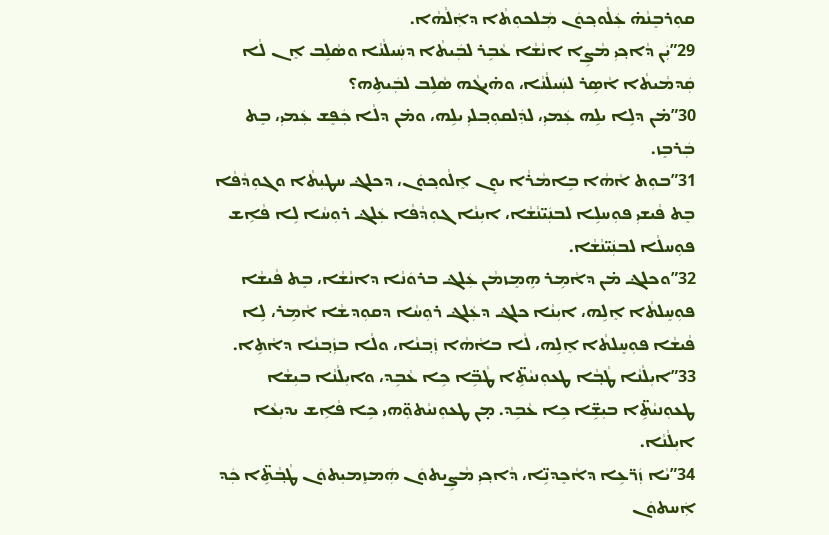ܩܘܼܪܒܸܢܵܗ̇ ܥܲܠܵܘܟ݂ܘܿܢ ܡܲܠܟܘܼܬܵ‌ܐ ܕܐܲܠܵܗܵܐ.
29”ܝܲܢ ܕܵܐܟ݂ܝܼ ܡܵܨܹܐ ܐܢܵܫܵܐ ܥܵܒܹܪ ܠܒܲܝܬܵ‌ܐ ܕܚܲܝܠܵܢܵܐ ܘܣܵܠܹܒ ܐܸܢ ܠܵܐ ܩܲܕܡܵܝܬܵ‌ܐ ܐܵܣܹܪ ܠܚܲܝܠܵܢܵܐ، ܘܗ̇ܝܓܵܗ ܣܵܠܹܒ ܠܒܲܝܬܹܗ؟
30”ܡ̇ܢ ܕܠܹܐ ܝܠܹܗ ܥܲܡܝܼ، ܠܕܲܠܩܘܼܒ݂ܠܝܼ ܝܠܹܗ، ܘܡ̇ܢ ܕܠܵܐ ܟܲܦܸܫ ܥܲܡܝܼ، ܒܸܬ ܒܲܪܒܸܙ.
31”ܒܘܼܬ ܐܵܗܵܐ ܒܹܐܡܵܪܵܐ ܝܘܸܢ ܐܸܠܵܘܟ݂ܘܿܢ، ܕܟܠܔ ܚܛܝܼܬܵ‌ܐ ܘܓܘܼܕܵܦܵܐ ܒܸܬ ܦܵܝܫܝܼ ܦܘܼܚܠܹܐ ܠܒܢܲܝ̈ܢܵܫܵܐ، ܐܝܼܢܵܐ ܓܘܼܕܵܦܵܐ ܥܲܠܔ ܪܘܼܚܵܐ ܠܹܐ ܦܵܐܹܫ ܦܘܼܚܠܵܐ ܠܒܢܲܝ̈ܢܵܫܵܐ.
32”ܘܟܠܔ ܡ̇ܢ ܕܐܵܡܹܪ ܗܹܡܸܙܡܵܢ ܥܲܠܔ ܒܪܘܿܢܵܐ ܕܐܢܵܫܵܐ، ܒܸܬ ܦܵܝܫܵܐ ܦܘܼܚܸܠܬܵ‌ܐ ܐܸܠܹܗ، ܐܝܼܢܵܐ ܟܠܔ ܕܥܲܠܔ ܪܘܼܚܵܐ ܕܩܘܼܕܫܵܐ ܐܵܡܹܪ، ܠܹܐ ܦܵܝܫܵܐ ܦܘܼܚܸܠܬܵ‌ܐ ܐܸܠܹܗ، ܠܵܐ ܒܐܵܗܵܐ ܙܲܒ݂ܢܵܐ، ܘܠܵܐ ܒܙܲܒ݂ܢܵܐ ܕܐܵܬܹ‌ܐ.
33”ܐܝܼܠܵܢܵܐ ܛܵܒ݂ܵܐ ܛܥܘܼܢܝܵܬܹ̈‌ܐ ܛܵܒܹ̈ܐ ܟܹܐ ܥܵܒܹܕ، ܘܐܝܼܠܵܢܵܐ ܒܝܼܫܵܐ ܛܥܘܼܢܝܵܬܹ̈‌ܐ ܒܝܼܫܹ̈ܐ ܟܹܐ ܥܵܒܹܕ. ܡ̣ܢ ܛܥܘܼܢܝܵܬܘܼ̈ܗ‌ܝ ܟܹܐ ܦܵܐܹܫ ܝܕܝܼܥܵܐ ܐܝܼܠܵܢܵܐ.
34”ܝܵܐ ܙܲܪ̈ܥܹܐ ܕܐܵܟܸܕܢܹ̈ܐ، ܕܵܐܟ݂ܝܼ ܡܵܨܹܝܬܘܿܢ ܗܲܡܙܸܡܝܼܬܘܿܢ ܛܵܒ݂ܵܬܹ̈‌ܐ ܟܲܕ ܐܲܚܬܘܿܢ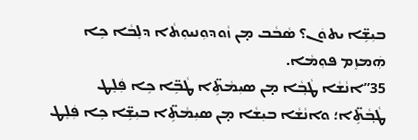ܒܝܼܫܹ̈ܐ ܝܬܘܿܢ؟ ܣܵܒܵܒ ܡ̣ܢ ܙܵܘܕܘܼܢܝܘܼܬܵ‌ܐ ܕܠܸܒܵܐ ܟܹܐ ܗܲܡܙܸܡ ܦܘܼܡܵܐ.
35”ܐܢܵܫܵܐ ܛܵܒ݂ܵܐ ܡ̣ܢ ܣܝܼܡܵܬܹ̈‌ܐ ܛܵܒܹ̈ܐ ܟܹܐ ܦܲܠܸܛ ܛܵܒ݂ܵܬܹ̈‌ܐ؛ ܘܐܢܵܫܵܐ ܒܝܼܫܵܐ ܡ̣ܢ ܣܝܼܡܵܬܹ̈‌ܐ ܒܝܼܫܹ̈ܐ ܟܹܐ ܦܲܠܸܛ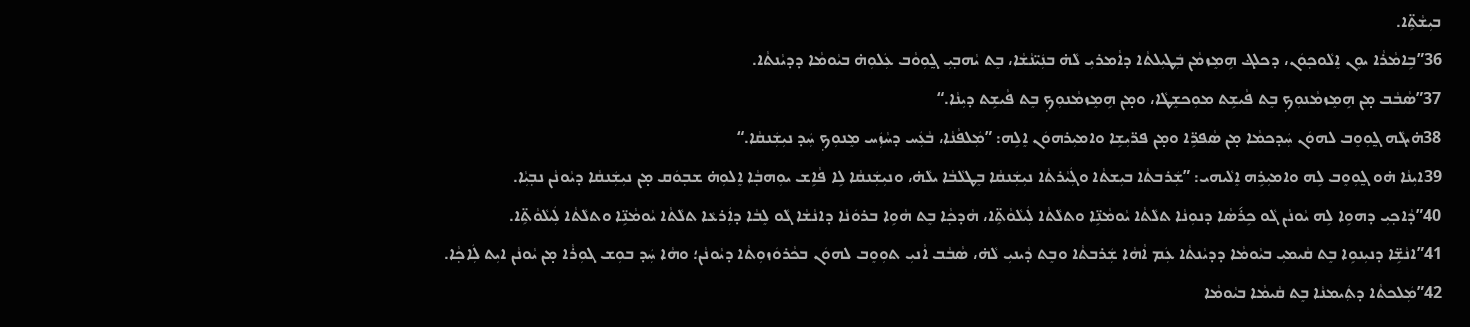ܒܝܼܫܵܬܹ̈‌ܐ.
36”ܒܹܐܡܵܪܵܐ ܝܘܸܢ ܐܸܠܵܘܟ݂ܘܿܢ، ܕܟܠܔ ܗܹܡܸܙܡܵܢ ܒܲܛܝܼܠܬܵ‌ܐ ܕܐܵܡܪܝܼ ܠܵܗ̇ ܒܢܲܝ̈ܢܵܫܵܐ، ܒܸܬ ܝܵܗܒ݂ܝܼ ܓ̰ܘܼܘܵܒ ܥܲܠܘܼܗ̇ ܒܝܵܘܡܵܐ ܕܕܝܵܢܬܵ‌ܐ.
37”ܣܵܒܵܒ ܡ̣ܢ ܗܹܡܸܙܡܵܢܘܼܟ݂ ܒܸܬ ܦܵܝܫܹܬ ܡܘܼܟܫܸܛܵܐ، ܘܡ̣ܢ ܗܹܡܸܙܡܵܢܘܼܟ݂ ܒܸܬ ܦܵܝܫܹܬ ܕܝܼܢܵܐ.“
38ܗ̇ܝܓܵܗ ܓ̰ܘܼܘܸܒ ܠܗܘܿܢ ܚܲܕܟܡܵܐ ܡ̣ܢ ܣܵܦܪܹ̈ܐ ܘܡ̣ܢ ܦܪ̈ܝܼܫܹܐ ܘܐܡܝܼܪܗܘܿܢ ܐܸܠܹܗ: ”ܡܲܠܦܵܢܵܐ، ܒܵܥܲܚ ܕܚܵܙܲܚ ܡܸܢܘܼܟ݂ ܚܲܕ ܢܝܼܫܲܢܩܵܐ.“
39ܐܝܼܢܵܐ ܗ̇ܘ ܓ̰ܘܼܘܸܒ ܠܹܗ ܘܐܡܝܼܪܹܗ ܐܸܠܵܝܗ‌ܝ: ”ܫܲܪܒܬܵ‌ܐ ܒܝܼܫܬܵ‌ܐ ܘܓܲܝܵܪܬܵ‌ܐ ܢܝܼܫܲܢܩܵܐ ܒܸܛܠܵܒܵܐ ܝܠܵܗ̇، ܘܢܝܼܫܲܢܩܵܐ ܠܹܐ ܦܵܐܹܫ ܝܘܼܗܒ݂ܵܐ ܐܸܠܘܼܗ̇ ܫܒ݂ܘܿܩ ܡ̣ܢ ܢܝܼܫܲܢܩܵܐ ܕܝܵܘܢܵܢ ܢܒ݂ܝܼܵܐ.
40”ܕܵܐܟ݂ܝܼ ܕܗܘܹܐ ܠܹܗ ܝܵܘܢܵܢ ܓܵܘ ܟܹܪ݇ܣܵܐ ܕܢܘܼܢܵܐ ܬܠܵܬܵ‌ܐ ܝܵܘܡܵܢܹ̈ܐ ܘܬܠܵܬܵ‌ܐ ܠܲܝܠܵܘܵܬܹ̈‌ܐ، ܗܵܕܟ݂ܵܐ ܒܸܬ ܗܵܘܹܐ ܒܪܘܿܢܵܐ ܕܐܢܵܫܵܐ ܓܵܘ ܠܸܒܵܐ ܕܐܲܪܥܵܐ ܬܠܵܬܵ‌ܐ ܝܵܘܡܵܢܹ̈ܐ ܘܬܠܵܬܵ‌ܐ ܠܲܝܠܵܘܵܬܹ̈‌ܐ.
41”ܐܢܵܫܹ̈ܐ ܕܢܝܼܢܘܹܐ ܒܸܬ ܩܵܝܡܝܼ ܒܝܵܘܡܵܐ ܕܕܝܵܢܬܵ‌ܐ ܥܲܡ ܐܵܗܵܐ ܫܲܪܒܬܵ‌ܐ ܘܒܸܬ ܕܵܝܢܝܼ ܠܵܗ̇، ܣܵܒܵܒ ܐܵܢܝܼ ܬܘܼܘܸܒ ܠܗܘܿܢ ܒܟܵܪܘܿܙܘܼܬܵ‌ܐ ܕܝܵܘܢܵܢ؛ ܘܗܵܐ ܚܲܕ ܒܘܼܫ ܓܘܼܪܵܐ ܡ̣ܢ ܝܵܘܢܵܢ ܐܝܼܬ ܠܲܐܟ݂ܵܐ.
42”ܡܲܠܟܬܵ‌ܐ ܕܬܲܝܡܢܵܐ ܒܸܬ ܩܵܝܡܵܐ ܒܝܵܘܡܵܐ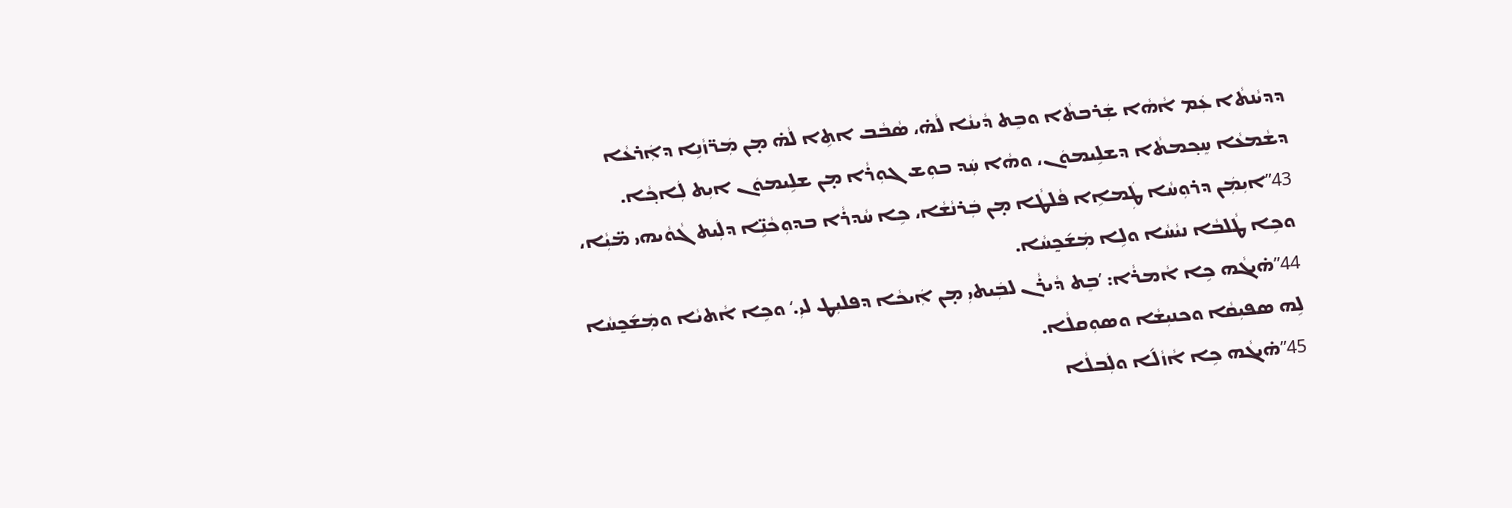ܕܕܝܵܢܬܵ‌ܐ ܥܲܡ ܐܵܗܵܐ ܫܲܪܒܬܵ‌ܐ ܘܒܸܬ ܕܵܝܢܵܐ ܠܵܗ̇، ܣܵܒܵܒ ܐܬܹ‌ܐ ܠܵܗ̇ ܡ̣ܢ ܡܲܪ̈ܙܵܢܹܐ ܕܐܲܪܥܵܐ ܕܫܵܡܥܵܐ ܚܸܟ݂ܡܬܵ‌ܐ ܕܫܠܹܝܡܘܿܢ، ܘܗܵܐ ܚܲܕ ܒܘܼܫ ܓܘܼܪܵܐ ܡ̣ܢ ܫܠܹܝܡܘܿܢ ܐܝܼܬ ܠܲܐܟ݂ܵܐ.
43”ܐܝܼܡܲܢ ܕܪܘܼܚܵܐ ܛܲܡܐܹܐ ܦܵܠܛܵܐ ܡ̣ܢ ܒܲܪܢܵܫܵܐ، ܟܹܐ ܚܵܕܪܵܐ ܒܕܘܼܟܵܢܹ̈ܐ ܕܠܲܝܬ ܓܵܘܵܝܗ‌ܝ ܡ̈ܝܼܵܐ، ܘܟܹܐ ܛܵܠܒܵܐ ܢܝܵܚܵܐ ܘܠܹܐ ܡܲܫ݇ܟ̰ܚܵܐ.
44”ܗ̇ܝܓܵܗ ܟܹܐ ܐܵܡܪܵܐ: ’ܒܸܬ ܕܵܝܪܵܢ ܠܒܲܝܬ‌ܝܼ ܡ̣ܢ ܐܲܝܟܵܐ ܕܦܠܝܼܛ ܠܝܼ.‘ ܘܟܹܐ ܐܵܬܝܵܐ ܘܡܲܫ݇ܟ̰ܚܵܐ ܠܹܗ ܣܦܝܼܩܵܐ ܘܟܢܝܼܫܵܐ ܘܣܘܼܩܠܵܐ.
45”ܗ̇ܝܓܵܗ ܟܹܐ ܐܵܙܵܠ݇ܐ ܘܠܲܒܠܵܐ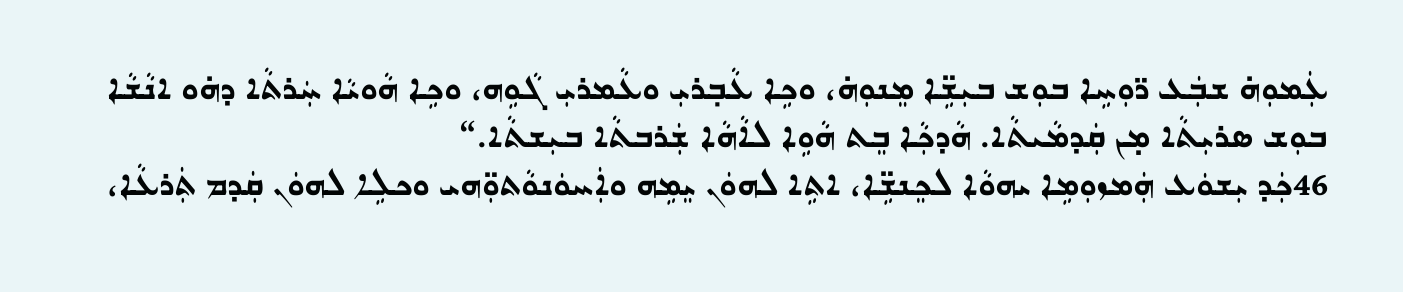ܥܲܡܘܼܗ̇ ܫܒܲܥ ܪ̈ܘܼܚܹܐ ܒܘܼܫ ܒܝܼܫܹ̈ܐ ܡܸܢܘܼܗ̇، ܘܟܹܐ ܥܵܒ݂ܪܝܼ ܘܥܵܡܪܝܼ ܓܵܘܹܗ، ܘܟܹܐ ܗܵܘܝܵܐ ܚܲܪܬܵ‌ܐ ܕܗ̇ܘ ܐܢܵܫܵܐ ܒܘܼܫ ܣܪܝܼܬܵ‌ܐ ܡ̣ܢ ܩܲܕܡܵܝܬܵ‌ܐ. ܗܵܕܟ݂ܵܐ ܒܸܬ ܗܵܘܹܐ ܠܐܵܗܵܐ ܫܲܪܒܬܵ‌ܐ ܒܝܼܫܬܵ‌ܐ.“
46ܟܲܕ ܝܼܫܘܿܥ ܗܲܡܙܘܼܡܹܐ ܝܗܘܵܐ ܠܟܸܢܫܹ̈ܐ، ܐܬܹ‌ܐ ܠܗܘܿܢ ܝܸܡܹܗ ܘܐܲܚܘܿܢܘܵܬܘܼ̈ܗ‌ܝ ܘܟܠܹܐ ܠܗܘܿܢ ܩܲܕܡ ܬܲܪܥܵܐ،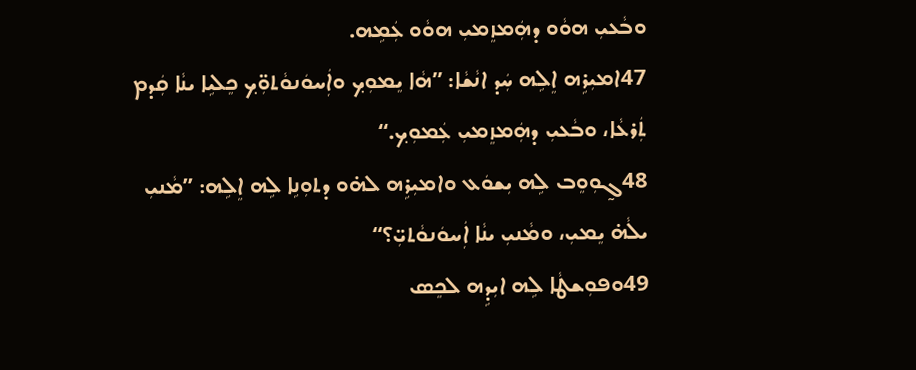ܘܒܵܥܝܼ ܗܘܵܘ ܕܗܲܡܙܸܡܝܼ ܗܘܵܘ ܥܲܡܹܗ.
47ܐܡܝܼܪܹܗ ܐܸܠܹܗ ܚܲܕ ܐܢܵܫܵܐ: ”ܗܵܐ ܝܸܡܘܼܟ݂ ܘܐܲܚܘܿܢܘܵܬܘܼ̈ܟ݂ ܟܸܠܝܹܐ ܝܢܵܐ ܩܲܕܡ ܬܲܪܥܵܐ، ܘܒܵܥܝܼ ܕܗܲܡܙܸܡܝܼ ܥܲܡܘܼܟ݂.“
48ܓ̰ܘܼܘܸܒ ܠܹܗ ܝܼܫܘܿܥ ܘܐܡܝܼܪܹܗ ܠܗ̇ܘ ܕܬܘܼܢܹܐ ܠܹܗ ܐܸܠܹܗ: ”ܡܵܢܝܼ ܝܠܵܗ̇ ܝܸܡܝܼ، ܘܡܵܢܝܼ ܝܢܵܐ ܐܲܚܘܿܢܘܵܬ‌ܝܼ̈؟“
49ܘܦܘܼܫܛܵܐ ܠܹܗ ܐܝܼܕܹܗ ܠܟܸܣ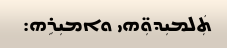ܬܲܠܡܝܼܕܘܼ̈ܗ‌ܝ ܘܐܡܝܼܪܹܗ: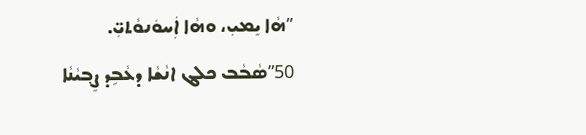”ܗܵܐ ܝܸܡܝܼ، ܘܗܵܐ ܐܲܚܘܿܢܘܵܬ‌ܝܼ̈.
50”ܣܵܒܵܒ ܟܠܔ ܐܢܵܫܵܐ ܕܥܵܒܹܕ ܨܸܒ݂ܝܵܢܵܐ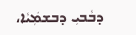ܕܒܵܒܝܼ ܕܒܫܡܲܝܵܐ،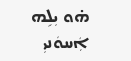ܗ̇ܘ ܝܼܠܹܗ ܐܲܚܘܿܢܝܼ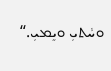ܘܚܵܬ‌ܝܼ ܘܝܸܡܝܼ.“